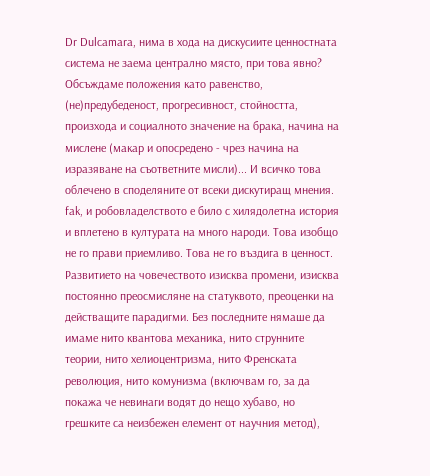Dr Dulcamara, нима в хода на дискусиите ценностната система не заема централно място, при това явно? Обсъждаме положения като равенство, (не)предубеденост, прогресивност, стойността, произхода и социалното значение на брака, начина на мислене (макар и опосредено - чрез начина на изразяване на съответните мисли)... И всичко това облечено в споделяните от всеки дискутиращ мнения.
fak, и робовладелството е било с хилядолетна история и вплетено в културата на много народи. Това изобщо не го прави приемливо. Това не го въздига в ценност.
Развитието на човечеството изисква промени, изисква постоянно преосмисляне на статуквото, преоценки на действащите парадигми. Без последните нямаше да имаме нито квантова механика, нито струнните теории, нито хелиоцентризма, нито Френската революция, нито комунизма (включвам го, за да покажа че невинаги водят до нещо хубаво, но грешките са неизбежен елемент от научния метод),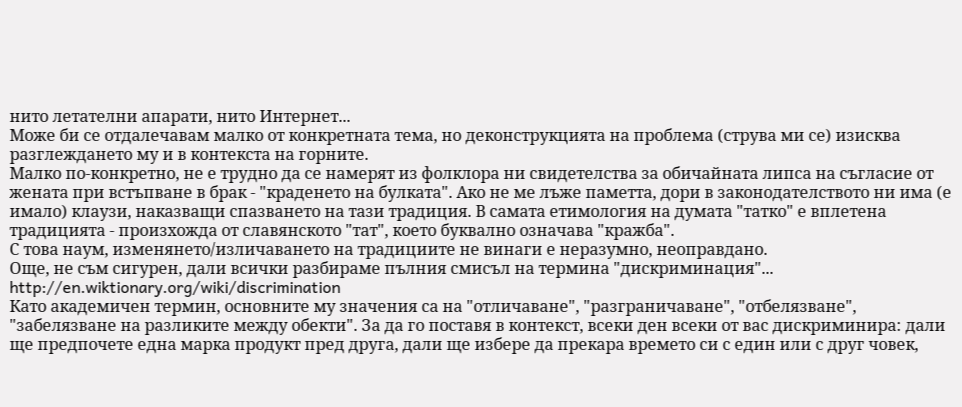нито летателни апарати, нито Интернет...
Може би се отдалечавам малко от конкретната тема, но деконструкцията на проблема (струва ми се) изисква разглеждането му и в контекста на горните.
Малко по-конкретно, не е трудно да се намерят из фолклора ни свидетелства за обичайната липса на съгласие от жената при встъпване в брак - "краденето на булката". Ако не ме лъже паметта, дори в законодателството ни има (е имало) клаузи, наказващи спазването на тази традиция. В самата етимология на думата "татко" е вплетена традицията - произхожда от славянското "тат", което буквално означава "кражба".
С това наум, изменянето/изличаването на традициите не винаги е неразумно, неоправдано.
Още, не съм сигурен, дали всички разбираме пълния смисъл на термина "дискриминация"...
http://en.wiktionary.org/wiki/discrimination
Като академичен термин, основните му значения са на "отличаване", "разграничаване", "отбелязване", "забелязване на разликите между обекти". За да го поставя в контекст, всеки ден всеки от вас дискриминира: дали ще предпочете една марка продукт пред друга, дали ще избере да прекара времето си с един или с друг човек,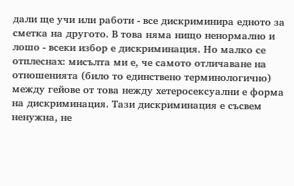дали ще учи или работи - все дискриминира едното за сметка на другото. В това няма нищо ненормално и лошо - всеки избор е дискриминация. Но малко се отплеснах: мисълта ми е, че самото отличаване на отношенията (било то единствено терминологично) между гейове от това нежду хетеросексуални е форма на дискриминация. Тази дискриминация е съсвем ненужна, не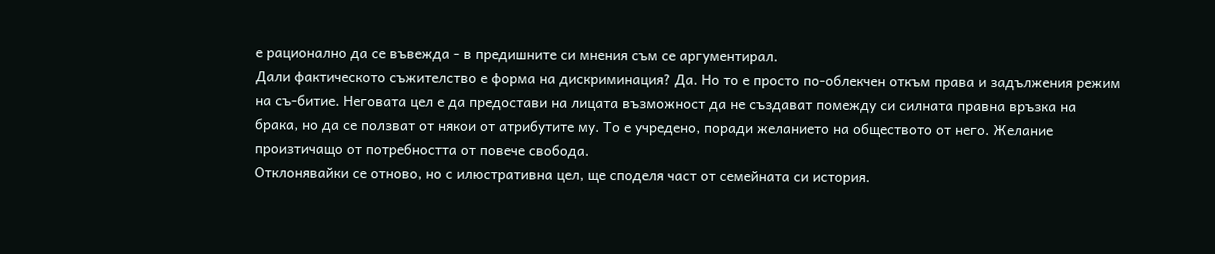е рационално да се въвежда - в предишните си мнения съм се аргументирал.
Дали фактическото съжителство е форма на дискриминация? Да. Но то е просто по-облекчен откъм права и задължения режим на съ-битие. Неговата цел е да предостави на лицата възможност да не създават помежду си силната правна връзка на брака, но да се ползват от някои от атрибутите му. То е учредено, поради желанието на обществото от него. Желание произтичащо от потребността от повече свобода.
Отклонявайки се отново, но с илюстративна цел, ще споделя част от семейната си история.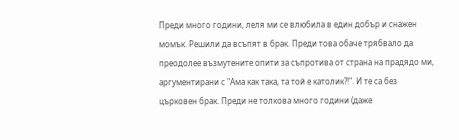Преди много години, леля ми се влюбила в един добър и снажен момък. Решили да всъпят в брак. Преди това обаче трябвало да преодолее възмутените опити за съпротива от страна на прадядо ми, аргументирани с "Ама как така, та той е католик?!". И те са без църковен брак. Преди не толкова много години (даже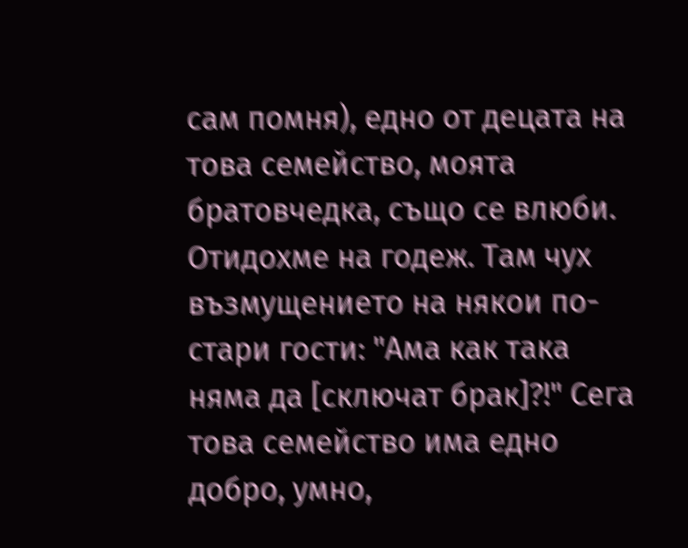сам помня), едно от децата на това семейство, моята братовчедка, също се влюби. Отидохме на годеж. Там чух възмущението на някои по-стари гости: "Ама как така няма да [сключат брак]?!" Сега това семейство има едно добро, умно,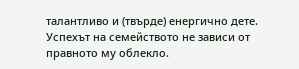талантливо и (твърде) енергично дете.
Успехът на семейството не зависи от правното му облекло.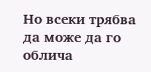Но всеки трябва да може да го облича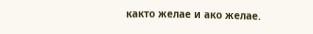както желае и ако желае.